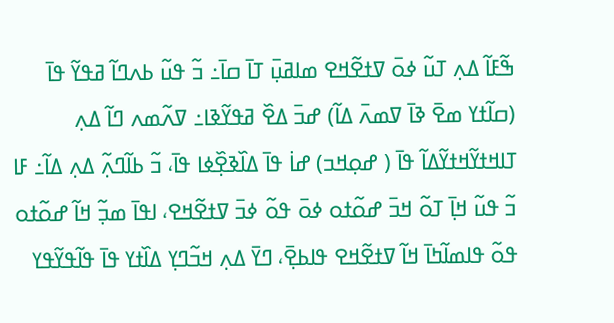ߒ߬ߓߊ߬ ߡߍ߲ ߠߎ߬ ߦߋ߫ ߜߙߐ߬ߞߐ ߘߊߥߎ߲߫ ߠߊ߫ ߛߊ߫߸ ߏ߬ ߟߎ߬ ߕߍߣߊ߬ ߥߟߌ߬ ߟߊ߫ (ߛߊ߬ߙߌ ߘߐ߫ ߢߊ߫ ߜߘߍ߫ ߡߊ߬) ߝߏ߫ ߡߐ߰ ߥߟߌ߬ߢߊ߸ ߜߍ߬ߘߍ ߣߊ߬ ߡߍ߲ ߠߊߞߙߌ߬ߞߙߌ߬ߡߊ߬ ߟߊ߫ ( ߝߋ߲ߞߏ) ߝߊ߭ ߟߊ߫ ߡߊ߰ߢߐ߲߰ߦߊ ߟߊ߫، ߏ߬ ߕߊ߬ߣߍ߲߬ ߡߍ߲ ߡߊ߬߸ ߓߊ ߏ߬ ߟߎ߬ ߞߊ߲߫ ߠߋ߬ ߞߏ߫ ߝߋ߬ߙߋ ߦߋ߫ ߟߋ߬ ߦߏ߫ ߜߙߐ߬ߞߐ، ߊߟߊ߫ ߘߏ߲߬ ߞߊ߬ ߝߋ߬ߙߋ ߟߋ߬ ߟߊߘߊ߬ߤߊ߫ ߞߊ߬ ߜߙߐ߬ߞߐ ߟߊߕߐ߲߫، ߣߌ߫ ߡߍ߲ ߞߏ߬ߣߌ߲ ߡߊ߰ߙߌ ߟߊ߫ ߟߊ߬ߟߌ߬ߟߌ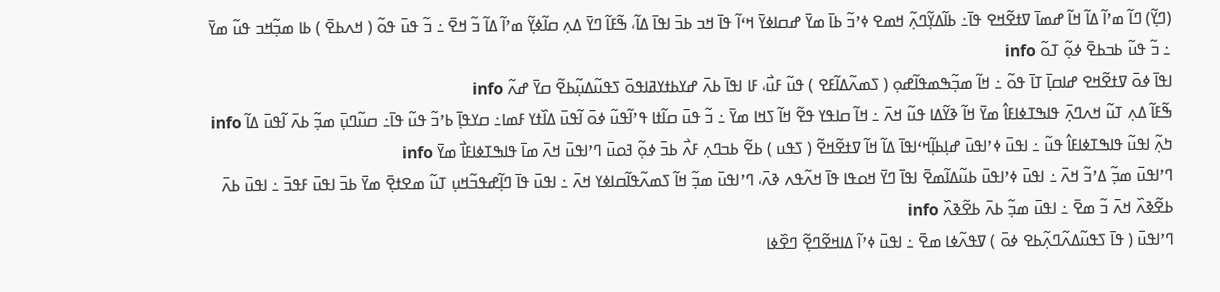(ߣߌ߲߬) ߣߊ߬ ߘߴߊ߬ ߡߊ߬ ߞߊ߬ ߝߘߊ߫ ߜߙߐ߬ߞߐ ߟߊ߫߸ ߕߊ߬ߡߌ߲߬ߣߍ߲߬ ߞߘߐ ߦߴߏ߬ ߕߊ߫ ߘߌ߫ ߝߛߊߦߌ߫ ߞߵߊ߬ ߟߊ߫ ߞߏ ߕߏ߫ ߊߟߊ߫ ߡߊ߬، ߒ߬ߓߊ߬ ߣߌ߫ ߡߍ߲ ߛߊ߬ߦߌ߲߬ ߘߴߊ߬ ߡߊ߬ ߏ߬ ߞߐ߫ ߸ ߏ߬ ߟߎ߫ ߟߋ߬ ( ߞߍߕߐ߫ ) ߕߊ ߘߏ߲߬ߞߏ ߟߎ߬ ߘߌ߫ ߸ ߏ߬ ߟߎ߬ ߕߏߕߐ߫ ߦߋ߲߬ ߠߋ߬ info
ߊߟߊ߫ ߦߋ߫ ߜߙߐ߬ߞߐ ߝߊߛߊ߲߫ ߠߊ߫ ߟߋ߬ ߸ ߞߊ߬ ߘߏ߲߬ߒߘߟߊ߬ߝߋ߲ ( ߖߘߍ߬ߡߊ߬ߓߐ ) ߟߎ߬ ߓߎ߯، ߓߊ ߊߟߊ߫ ߕߍ߫ ߝߌߕߙߌߥߊߟߋ߫ ߖߟߎ߬ߡߎ߲߬ߕߐ߬ ߛߌ߫ ߝߍ߬ info
ߒ߬ߓߊ߬ ߡߍ߲ ߠߎ߬ ߞߍߣߍ߲߫ ߟߊߒߠߦߊߓߊ߮ ߘߌ߫ ߞߊ߬ ߢߌ߬ߡߊ ߟߎ߬ ߞߍ߫ ߸ ߞߊ߬ ߛߊߟߌ ߟߐ߬ ߞߊ߬ ߖߞߊ ߘߌ߫ ߸ ߏ߬ ߟߎ߫ ߛߊ߬ߙߊ ߟߴߊ߬ߟߎ߬ ߦߋ߫ ߊ߬ߟߎ߫ ߡߊ߰ߙߌ ߓߘߊ߸ ߛߌߟߊ߲߫ ߕߴߏ߬ ߟߎ߬ ߟߊ߫߸ ߛߎ߬ߣߎ߲߫ ߘߏ߲߬ ߕߍ߫ ߊ߬ߟߎ߫ ߡߊ߬ info
ߤߍ߲߬ ߊߟߎ߬ ߟߊߒߠߦߊߓߊ߮ ߟߎ߬ ߸ ߊߟߎ߫ ߦߴߊߟߎ߫ ߝߊ߲ߕߊ߲߬ߞߵߊߟߊ߫ ߡߊ߬ ߞߊ߬ ߜߙߐ߬ߞߐ߬ ( ߖߟߎ ) ߕߐ߬ ߕߏߣߍ߲ ߓߍ߯ ߕߏ߫ ߦߋ߲߬ ߔߋߎ߫ ߣߴߊߟߎ߫ ߞߍ߫ ߘߊ߫ ߟߊߒߠߦߊߓߊ߯ ߘߌ߫ info
ߣߴߊߟߎ߫ ߘߏ߲߬ ߡߴߏ߬ ߞߍ߫ ߸ ߊߟߎ߫ ߦߴߊߟߎ߫ ߕߎ߬ߡߊ߬ߘߐ߫ ߊߟߊ߫ ߣߌ߫ ߞߋߟߊ ߟߊ߫ ߞߍ߬ߟߍ ߢߍ߫، ߣߴߊߟߎ߫ ߘߏ߲߬ ߞߊ߬ ߖߘߍ߬ߟߊ߬ߛߊߦߌ ߞߍ߫ ߸ ߊߟߎ߫ ߟߊ߫ ߣߊ߲߬ߝߟߏ߬ߞߎ߲ ߠߎ߬ ߘߐߙߐ߲߫ ߘߌ߫ ߕߏ߫ ߊߟߎ߫ ߓߟߏ߫ ߸ ߊߟߎ߫ ߕߍ߫ ߕߐ߬ߢߍ߰ ߞߍ߫ ߏ߬ ߘߐ߫ ߸ ߊߟߎ߫ ߘߏ߲߬ ߕߍ߫ ߕߐ߬ߢߍ߰ info
ߣߴߊߟߎ߫ ( ߟߊ߫ ߖߟߎ߬ߡߍ߬ߣߍ߲߬ߕߐ ߦߋ߫ ) ߜߟߍ߬ߦߊ ߘߐ߫ ߸ ߊߟߎ߫ ߦߴߊ߬ ߡߊߞߐ߬ߣߐ߲߬ ߣߐ߰ߦߊ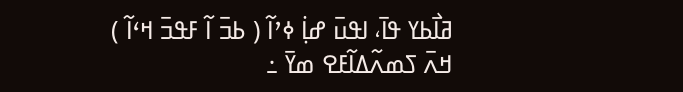ߥߊ߯ߕߌ ߟߊ߫، ߊߟߎ߫ ߝߊ߲߭ ߦߴߊ߬ ( ߕߏ߫ ߊ߬ ߓߟߏ߫ ߞߵߊ߬ ) ߞߍ߫ ߖߘߍ߬ߡߊ߬ߓߐ ߘߌ߫ ߸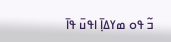ߏ߬ ߟߋ ߘߌߡߊ߲߫ ߊߟߎ߫ ߟߊ߫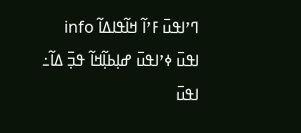ߣߴߊߟߎ߫ ߓߴߊ߬ ߞߊ߬ߟߊߡߊ߬ info
ߊߟߎ߫ ߦߴߊߟߎ߫ ߝߊ߲ߕߊ߲߬ߞߊ߬ ߟߏ߲߫ ߡߊ߬߸ ߊߟߎ߫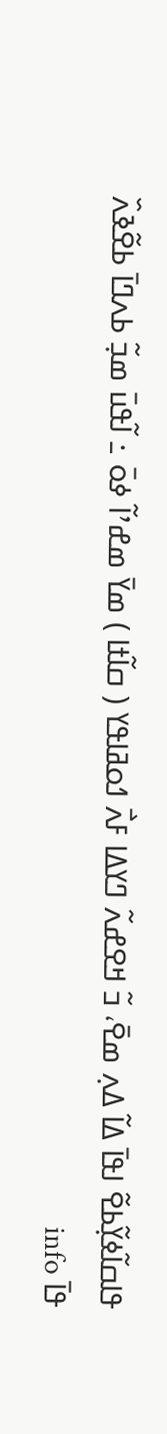ߟߊߛߊ߬ߦߌ߲߬ߕߐ߬ ߊߟߊ߫ ߡߊ߬ ߡߍ߲ ߘߐ߫، ߏ߬ ߞߐߝߍ߬ ߣߌߡߊ ߓߍ߯ ߗߋߥߊߟߌ ( ߛߊ߬ߙߊ ) ߘߌ߫ ߘߝߴߊ߬ ߦߋ߫ ߸ ߊ߬ߟߎ߫ ߘߏ߲߬ ߕߍߣߊ߫ ߕߐ߬ߢߍ߰ ߟߊ߫ info